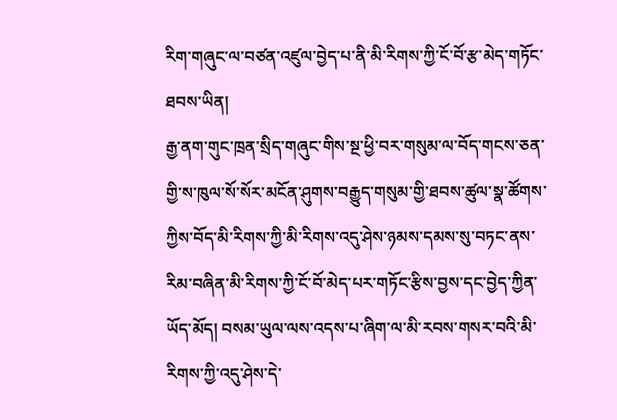རིག་གཞུང་ལ་བཙན་འཛུལ་བྱེད་པ་ནི་མི་རིགས་ཀྱི་ངོ་བོ་རྩ་མེད་གཏོང་ཐབས་ཡིན།
རྒྱ་ནག་གུང་ཁྲན་སྲིད་གཞུང་གིས་སྔ་ཕྱི་བར་གསུམ་ལ་བོད་གངས་ཅན་གྱི་ས་ཁུལ་སོ་སོར་མངོན་ཤུགས་བརྒྱུད་གསུམ་གྱི་ཐབས་ཚུལ་སྣ་ཚོགས་ཀྱིས་བོད་མི་རིགས་ཀྱི་མི་རིགས་འདུ་ཤེས་ཉམས་དམས་སུ་བཏང་ནས་རིམ་བཞིན་མི་རིགས་ཀྱི་ངོ་བོ་མེད་པར་གཏོང་རྩིས་བྱས་དང་བྱེད་ཀྱིན་ཡོད་མོད། བསམ་ཡུལ་ལས་འདས་པ་ཞིག་ལ་མི་རབས་གསར་བའི་མི་རིགས་ཀྱི་འདུ་ཤེས་དེ་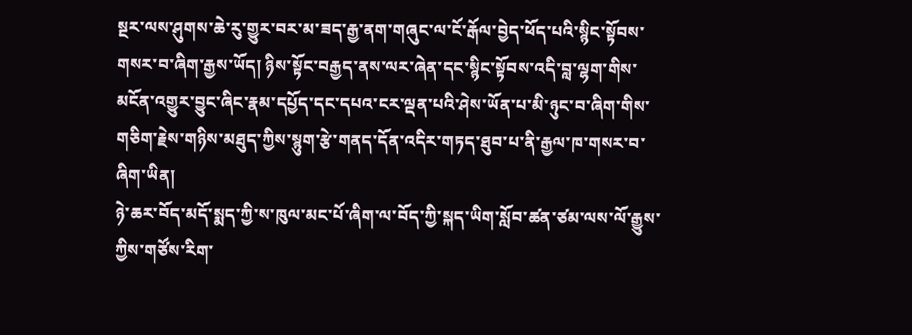སྔར་ལས་ཤུགས་ཆེ་རུ་གྱུར་བར་མ་ཟད་རྒྱ་ནག་གཞུང་ལ་ངོ་རྒོལ་བྱེད་ཕོད་པའི་སྙིང་སྟོབས་གསར་བ་ཞིག་རྒྱས་ཡོད། ཉིས་སྟོང་བརྒྱད་ནས་ལར་ཞེན་དང་སྙིང་སྟོབས་འདི་བླ་ལྷག་གིས་མངོན་འགྱུར་བྱུང་ཞིང་རྣམ་དཔྱོད་དང་དཔའ་ངར་ལྡན་པའི་ཤེས་ཡོན་པ་མི་ཉུང་བ་ཞིག་གིས་གཅིག་རྗེས་གཉིས་མཐུད་ཀྱིས་སྙུག་རྩེ་གནད་དོན་འདིར་གཏད་ཐུབ་པ་ནི་རྒྱལ་ཁ་གསར་བ་ཞིག་ཡིན།
ཉེ་ཆར་བོད་མདོ་སྨད་ཀྱི་ས་ཁུལ་མང་པོ་ཞིག་ལ་བོད་ཀྱི་སྐད་ཡིག་སློབ་ཚན་ཙམ་ལས་ལོ་རྒྱུས་ཀྱིས་གཙོས་རིག་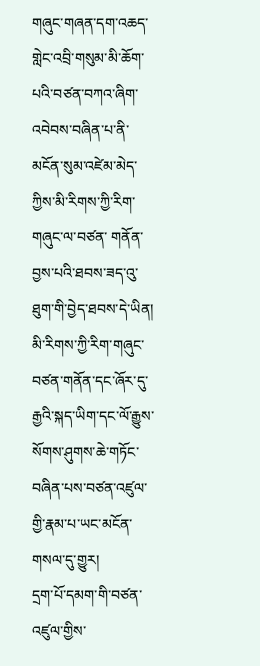གཞུང་གཞན་དག་འཆད་གླེང་འབྲི་གསུམ་མི་ཆོག་པའི་བཙན་བཀའ་ཞིག་འབེབས་བཞིན་པ་ནི་མངོན་སུམ་འཛེམ་མེད་ཀྱིས་མི་རིགས་ཀྱི་རིག་གཞུང་ལ་བཙན་ གནོན་བྱས་པའི་ཐབས་ཟད་འུ་ཐུག་གི་བྱེད་ཐབས་དེ་ཡིན། མི་རིགས་ཀྱི་རིག་གཞུང་བཙན་གནོན་དང་ཞོར་དུ་རྒྱའི་སྐད་ཡིག་དང་ལོ་རྒྱུས་སོགས་ཤུགས་ཆེ་གཏོང་བཞིན་པས་བཙན་འཛུལ་གྱི་རྣམ་པ་ཡང་མངོན་གསལ་དུ་གྱུར།
དྲག་པོ་དམག་གི་བཙན་འཛུལ་གྱིས་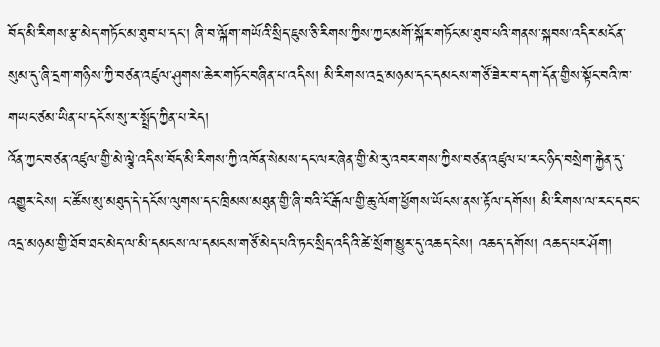བོད་མི་རིགས་རྩ་མེད་གཏོང་མ་ཐུབ་པ་དང་། ཞི་བ་ལྐོག་གཡོའི་སྲིད་ཇུས་ཅི་རིགས་ཀྱིས་ཀྱང་མགོ་སྐོར་གཏོང་མ་ཐུབ་པའི་གནས་སྐབས་འདིར་མངོན་སུམ་དུ་ཞི་དྲག་གཉིས་ཀྱི་བཙན་འཛུལ་ཤུགས་ཆེར་གཏོང་བཞིན་པ་འདིས། མི་རིགས་འདྲ་མཉམ་དང་དམངས་གཙོ་ཟེར་བ་དག་དོན་གྱིས་སྟོང་བའི་ཁ་གཡང་ཙམ་ཡིན་པ་དངོས་སུ་ར་སྤྲོད་ཀྱིན་པ་རེད།
འོན་ཀྱང་བཙན་འཛུལ་གྱི་མེ་ལྕེ་འདིས་བོད་མི་རིགས་ཀྱི་འཁོན་སེམས་དང་ལར་ཞེན་གྱི་མེ་རུ་འབར་གས་ཀྱིས་བཙན་འཛུལ་པ་རང་ཉིད་བསྲེག་རྐྱེན་དུ་འགྱུར་ངེས། ང་ཚོས་མུ་མཐུད་དེ་དངོས་ལུགས་དང་ཁྲིམས་མཐུན་གྱི་ཞི་བའི་ངོ་རྒོལ་གྱི་ཆུ་ལོག་ཕྱོགས་ཡོངས་ནས་རྟོལ་དགོས། མི་རིགས་ལ་རང་དབང་འདྲ་མཉམ་གྱི་ཐོབ་ཐང་མེད་ལ་མི་དམངས་ལ་དམངས་གཙོ་མེད་པའི་ཏང་སྲིད་འདིའི་ཚེ་སྲོག་མྱུར་དུ་འཆད་ངེས། འཆད་དགོས། འཆད་པར་ཤོག།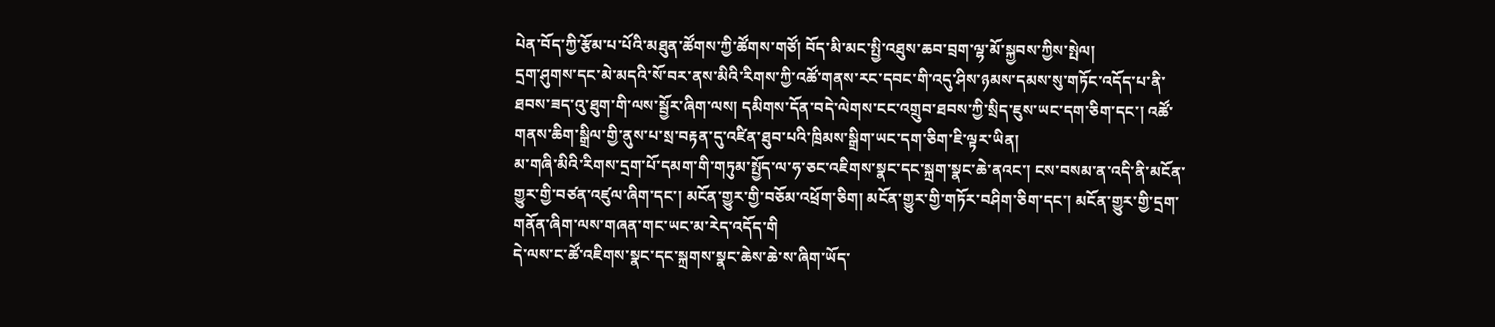པེན་བོད་ཀྱི་རྩོམ་པ་པོའི་མཐུན་ཚོགས་ཀྱི་ཚོགས་གཙོ། བོད་མི་མང་སྤྱི་འཐུས་ཆབ་བྲག་ལྷ་མོ་སྐྱབས་ཀྱིས་སྤེལ།
དྲག་ཤུགས་དང་མེ་མདའི་སོ་བར་ནས་མིའི་རིགས་ཀྱི་འཚོ་གནས་རང་དབང་གི་འདུ་ཤིས་ཉམས་དམས་སུ་གཏོང་འདོད་པ་ནི་ཐབས་ཟད་འུ་ཐུག་གི་ལས་སྦྱོར་ཞིག་ལས། དམིགས་དོན་བདེ་ལེགས་ངང་འགྲུབ་ཐབས་ཀྱི་སྲིད་ཇུས་ཡང་དག་ཅིག་དང་། འཚོ་གནས་ཆིག་སྒྲིལ་གྱི་ནུས་པ་སྲ་བརྟན་དུ་འཛིན་ཐུབ་པའི་ཁྲིམས་སྒྲིག་ཡང་དག་ཅིག་ཇི་ལྟར་ཡིན།
མ་གཞི་མིའི་རིགས་དྲག་པོ་དམག་གི་གཏུམ་སྤྱོད་ལ་ཧ་ཅང་འཇིགས་སྣང་དང་སྐྲག་སྣང་ཆེ་ནའང་། ངས་བསམ་ན་འདི་ནི་མངོན་གྱུར་གྱི་བཙན་འཛུལ་ཞིག་དང་། མངོན་གྱུར་གྱི་བཅོམ་འཕྲོག་ཅིག། མངོན་གྱུར་གྱི་གཏོར་བཤིག་ཅིག་དང་། མངོན་གྱུར་གྱི་དྲག་གནོན་ཞིག་ལས་གཞན་གང་ཡང་མ་རེད་འདོད་གི
དེ་ལས་ང་ཚོ་འཇིགས་སྣང་དང་སྐྲགས་སྣང་ཆེས་ཆེ་ས་ཞིག་ཡོད་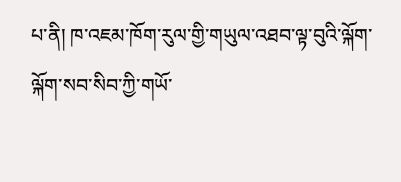པ་ནི། ཁ་འཇམ་ཁོག་རུལ་གྱི་གཡུལ་འཐབ་ལྟ་བུའི་ལྐོག་ལྐོག་སབ་སིབ་ཀྱི་གཡོ་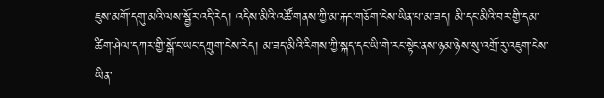ཇུས་མགོ་དགུ་མའི་ལས་སྦྱོར་འདི་རེད། འདིས་མིའི་འཚོ་གནས་ཀྱི་མ་རྐང་གཅོག་ངེས་ཡིན་པ་མ་ཟད། མི་དང་མིའི་བར་གྱི་དམ་ཚིག་ཤེལ་དཀར་གྱི་སྒོ་ང་ཡང་དཀྲུག་ངེས་རེད། མ་ཟད་མིའི་རིགས་ཀྱི་སྐད་དང་ཡི་གེ་རང་སྟེང་ནས་ཉམ་ཉེས་སུ་འགྲོ་རུ་འཇུག་ངེས་ཡིན་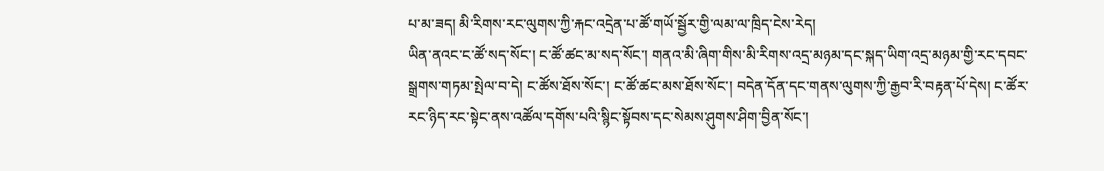པ་མ་ཟད། མི་རིགས་རང་ལུགས་ཀྱི་རྐང་འདྲེན་པ་ཚོ་གཡོ་སྦྱོར་གྱི་ལམ་ལ་ཁྲིད་ངེས་རེད།
ཡིན་ནའང་ང་ཚོ་སད་སོང་། ང་ཚོ་ཚང་མ་སད་སོང་། གནའ་མི་ཞིག་གིས་མི་རིགས་འདྲ་མཉམ་དང་སྐད་ཡིག་འདྲ་མཉམ་གྱི་རང་དབང་སྒྲགས་གཏམ་སྤེལ་བ་དེ། ང་ཚོས་ཐོས་སོང་། ང་ཚོ་ཚང་མས་ཐོས་སོང་། བདེན་དོན་དང་གནས་ལུགས་ཀྱི་རྒྱབ་རི་བརྟན་པོ་དེས། ང་ཚོར་རང་ཉིད་རང་སྟེང་ནས་འཚོལ་དགོས་པའི་སྙིང་སྟོབས་དང་སེམས་ཤུགས་ཤིག་བྱིན་སོང་།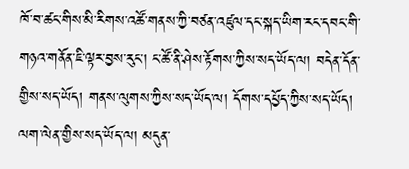ཁོ་བ་ཚང་གིས་མི་རིགས་འཚོ་གནས་ཀྱི་བཙན་འཛུལ་དང་སྐད་ཡིག་རང་དབང་གི་གཉའ་གནོན་ཇི་ལྟར་བྱས་རུང་། ང་ཚོ་ནི་ཤེས་རྟོགས་ཀྱིས་སད་ཡོད་ལ། བདེན་དོན་གྱིས་སད་ཡོད། གནས་ལུགས་ཀྱིས་སད་ཡོད་ལ། དོགས་དཔྱོད་ཀྱིས་སད་ཡོད། ལག་ལེན་གྱིས་སད་ཡོད་ལ། མདུན་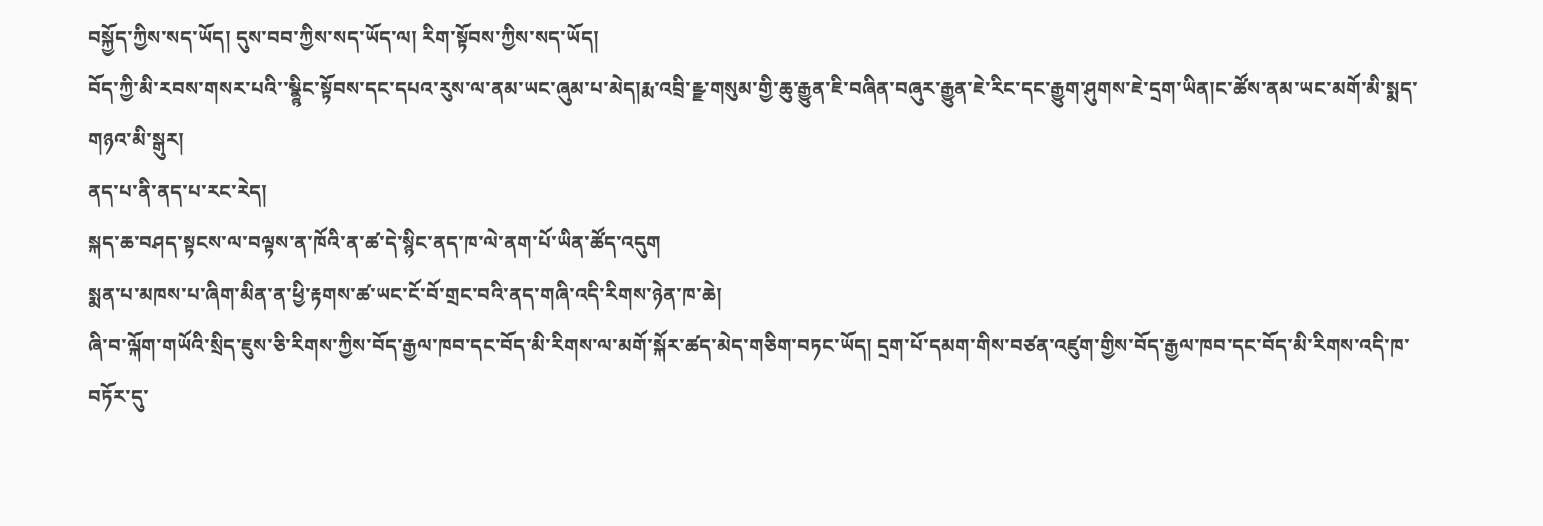བསྐྱོད་ཀྱིས་སད་ཡོད། དུས་བབ་ཀྱིས་སད་ཡོད་ལ། རིག་སྟོབས་ཀྱིས་སད་ཡོད།
བོད་ཀྱི་མི་རབས་གསར་པའི་་སྣྙིང་སྟོབས་དང་དཔའ་རུས་ལ་ནམ་ཡང་ཞུམ་པ་མེད།རྨ་འབྲི་རྡྫ་གསུམ་གྱི་ཆུ་རྒྱུན་ཇི་བཞིན་བཞུར་རྒྱུན་ཇེ་རིང་དང་རྒྱུག་ཤུགས་ཇེ་དྲག་ཡིན།ང་ཚོས་ནམ་ཡང་མགོ་མི་སྨད་གཉའ་མི་སྒུར།
ནད་པ་ནི་ནད་པ་རང་རེད།
སྐད་ཆ་བཤད་སྟངས་ལ་བལྟས་ན་ཁོའི་ན་ཚ་དེ་སྙིང་ནད་ཁ་ལེ་ནག་པོ་ཡིན་ཚོད་འདུག
སྨན་པ་མཁས་པ་ཞིག་མིན་ན་ཕྱི་རྟགས་ཚ་ཡང་ངོ་བོ་གྲང་བའི་ནད་གཞི་འདི་རིགས་ཉེན་ཁ་ཆེ།
ཞི་བ་ལྐོག་གཡོའི་སྲིད་ཇུས་ཅི་རིགས་ཀྱིས་བོད་རྒྱལ་ཁབ་དང་བོད་མི་རིགས་ལ་མགོ་སྐོར་ཚད་མེད་གཅིག་བཏང་ཡོད། དྲག་པོ་དམག་གིས་བཙན་འཛུག་གྱིས་བོད་རྒྱལ་ཁབ་དང་བོད་མི་རིགས་འདི་ཁ་བཏོར་དུ་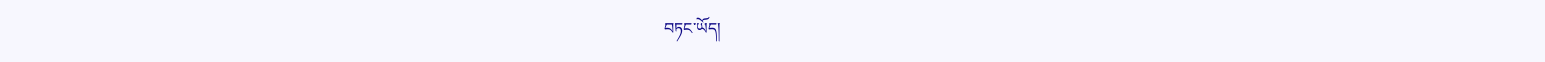བཏང་ཡོད།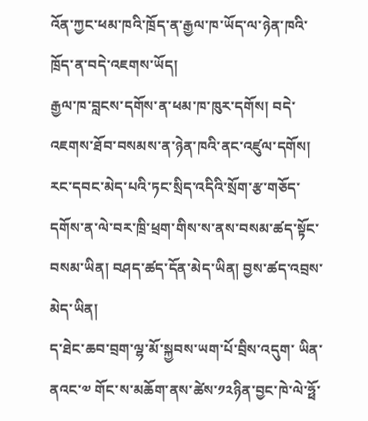འོན་ཀྱང་ཕམ་ཁའི་ཁྲོད་ན་རྒྱལ་ཁ་ཡོད་ལ་ཉེན་ཁའི་ཁྲོད་ན་བདེ་འཇགས་ཡོད།
རྒྱལ་ཁ་བླངས་དགོས་ན་ཕམ་ཁ་ཁུར་དགོས། བདེ་འཇགས་ཐོབ་བསམས་ན་ཉེན་ཁའི་ནང་འཛུལ་དགོས།
རང་དབང་མེད་པའི་ཏང་སྲིད་འདིའི་སྲོག་རྩ་གཅོད་དགོས་ན་ལེ་བར་ཁྲི་ཕྲག་གིས་ས་ནས་བསམ་ཚད་སྟོང་བསམ་ཡིན། བཤད་ཚད་དོན་མེད་ཡིན། བྱས་ཚད་འབྲས་མེད་ཡིན།
ད་ཐེང་ཆབ་བྲག་ལྷ་མོ་སྐྱབས་ཡག་པོ་བྲིས་འདུག་ ཡིན་ནའང་༧ གོང་ས་མཆོག་ནས་ཚེས་༡༢ཉིན་བྱང་ཁེ་ལེ་ཧྥོ་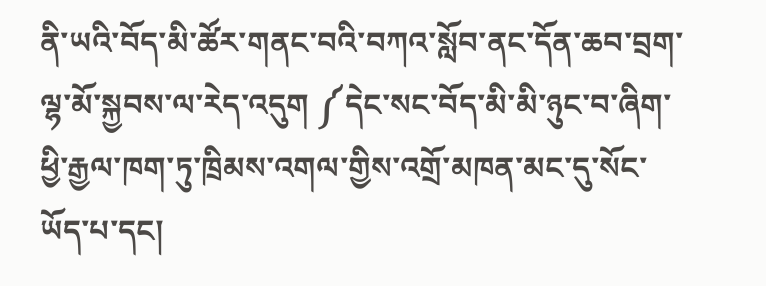ནི་ཡའི་བོད་མི་ཚོར་གནང་བའི་བཀའ་སློབ་ནང་དོན་ཆབ་བྲག་ལྷ་མོ་སྐྱབས་ལ་རེད་འདུག ༼དེང་སང་བོད་མི་མི་ཉུང་བ་ཞིག་ཕྱི་རྒྱལ་ཁག་ཏུ་ཁྲིམས་འགལ་གྱིས་འགྲོ་མཁན་མང་དུ་སོང་ཡོད་པ་དང།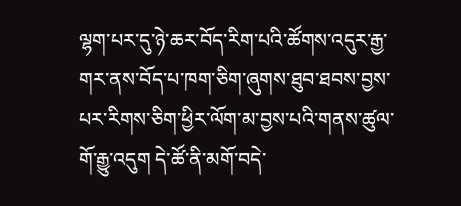ལྷག་པར་དུ་ཉེ་ཆར་བོད་རིག་པའི་ཚོགས་འདུར་རྒྱ་གར་ནས་བོད་པ་ཁག་ཅིག་ཞུགས་ཐུབ་ཐབས་བྱས་པར་རིགས་ཅིག་ཕྱིར་ལོག་མ་བྱས་པའི་གནས་ཚུལ་གོ་རྒྱུ་འདུག དེ་ཚོ་ནི་མགོ་བདེ་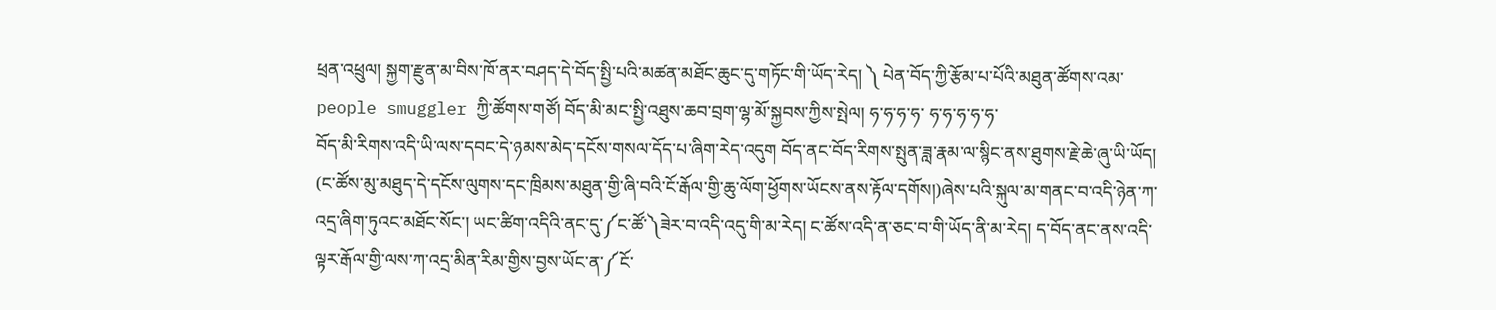ཕྲན་འཕྲུལ། སྐྱག་རྫུན་མ་བིས་ཁོ་ནར་བཤད་དེ་བོད་སྤྱི་པའི་མཚན་མཐོང་ཆུང་དུ་གཏོང་གི་ཡོད་རེད། ༽ པེན་བོད་ཀྱི་རྩོམ་པ་པོའི་མཐུན་ཚོགས་འམ་ people smuggler ཀྱི་ཚོགས་གཙོ། བོད་མི་མང་སྤྱི་འཐུས་ཆབ་བྲག་ལྷ་མོ་སྐྱབས་ཀྱིས་སྤེལ། ཧ་ཧ་ཧ་ཧ་ ཧ་ཧ་ཧ་ཧ་ཧ་
བོད་མི་རིགས་འདི་ཡི་ལས་དབང་དེ་ཉམས་མེད་དངོས་གསལ་དོད་པ་ཞིག་རེད་འདུག བོད་ནང་བོད་རིགས་སྤུན་ཟླ་རྣམ་ལ་སྙིང་ནས་ཐུགས་རྗེ་ཆེ་ཞུ་ཡི་ཡོད།
(ང་ཚོས་མུ་མཐུད་དེ་དངོས་ལུགས་དང་ཁྲིམས་མཐུན་གྱི་ཞི་བའི་ངོ་རྒོལ་གྱི་ཆུ་ལོག་ཕྱོགས་ཡོངས་ནས་རྟོལ་དགོས།)ཞེས་པའི་སྐུལ་མ་གནང་བ་འདི་ཉེན་ཀ་འདྲ་ཞིག་ཏུའང་མཐོང་སོང་། ཡང་ཚིག་འདིའི་ནང་དུ་༼ང་ཚོ་༽ཟེར་བ་འདི་འདུ་གི་མ་རེད། ང་ཚོས་འདི་ན་ཅང་བ་གི་ཡོད་ནི་མ་རེད། ད་བོད་ནང་ནས་འདི་ལྟར་རྒོལ་གྱི་ལས་ཀ་འདྲ་མིན་རིམ་གྱིས་བྱས་ཡོང་ན་༼ངོ་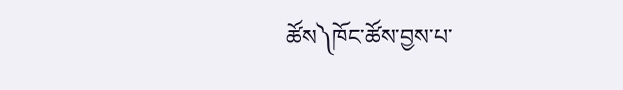ཚོས༽ཁོང་ཚོས་བྱས་པ་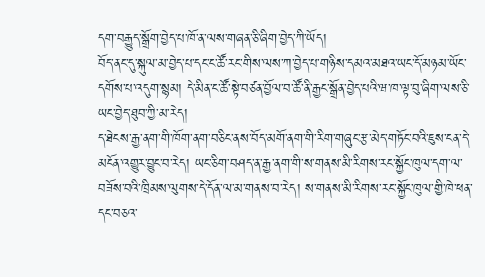དག་བརྒྱུད་སྒྲོག་བྱེད་པ་ཁོ་ན་ལས་གཞན་ཅི་ཞིག་བྱེད་ཀི་ཡོད།
བོད་ནང་དུ་སྐུལ་མ་བྱེད་པ་དང་ང་ཚོ་རང་གིས་ལས་ཀ་བྱེད་པ་གཉིས་དམའ་མཐའ་ཡང་དོ་མཉམ་ཡོང་དགོས་པ་འདུག་སྙམ། དེ་མིན་ང་ཚོ་སྟེ་བཙན་བྱོལ་བ་ཚོ་ནི་རྒྱང་སྒྲོན་བྱེད་པའི་ཝ་ཁ་ལྟ་བུ་ཞིག་ལས་ཅི་ཡང་བྱེད་ཐུབ་ཀྱི་མ་རེད།
ད་ཐེངས་རྒྱ་ནག་གི་ཁོག་ནག་བཅིང་ནས་བོད་མགོ་ནག་གི་རིག་གཞུང་རྩ་མེད་གཏོང་བའི་ཇུས་ངན་དེ་མངོན་འགྱུར་བྱུང་བ་རེད། ཡང་ཅིག་བཤད་ན་རྒྱ་ནག་གི་ས་གནས་མི་རིགས་རང་སྐྱོང་ཁུལ་དག་ལ་བཟོས་བའི་ཁྲིམས་ལུགས་དེ་དོན་ལ་མ་གནས་བ་རེད། ས་གནས་མི་རིགས་རང་སྐྱོང་ཁུལ་གྱི་ཁེ་ཕན་དང་བཅའ་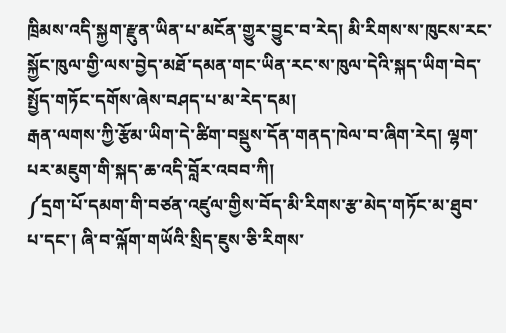ཁྲིམས་འདི་སྐྱག་རྫུན་ཡིན་པ་མངོན་གྱུར་བྱུང་བ་རེད། མི་རིགས་ས་ཁུངས་རང་སྐྱོང་ཁུལ་གྱི་ལས་བྱེད་མཐོ་དམན་གང་ཡིན་རང་ས་ཁུལ་དེའི་སྐད་ཡིག་བེད་སྤྱོད་གཏོང་དགོས་ཞེས་བཤད་པ་མ་རེད་དམ།
རྒན་ལགས་ཀྱི་རྩོམ་ཡིག་དེ་ཚིག་བསྡུས་དོན་གནད་ཁེལ་བ་ཞིག་རེད། ལྷག་པར་མཇུག་གི་སྐད་ཆ་འདི་བློར་འབབ་ཀི།
༼དྲག་པོ་དམག་གི་བཙན་འཛུལ་གྱིས་བོད་མི་རིགས་རྩ་མེད་གཏོང་མ་ཐུབ་པ་དང་། ཞི་བ་ལྐོག་གཡོའི་སྲིད་ཇུས་ཅི་རིགས་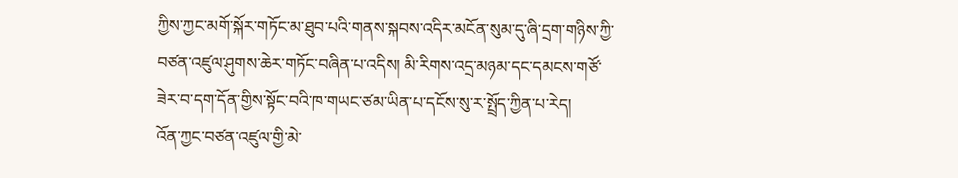ཀྱིས་ཀྱང་མགོ་སྐོར་གཏོང་མ་ཐུབ་པའི་གནས་སྐབས་འདིར་མངོན་སུམ་དུ་ཞི་དྲག་གཉིས་ཀྱི་བཙན་འཛུལ་ཤུགས་ཆེར་གཏོང་བཞིན་པ་འདིས། མི་རིགས་འདྲ་མཉམ་དང་དམངས་གཙོ་ཟེར་བ་དག་དོན་གྱིས་སྟོང་བའི་ཁ་གཡང་ཙམ་ཡིན་པ་དངོས་སུ་ར་སྤྲོད་ཀྱིན་པ་རེད།
འོན་ཀྱང་བཙན་འཛུལ་གྱི་མེ་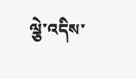ལྕེ་འདིས་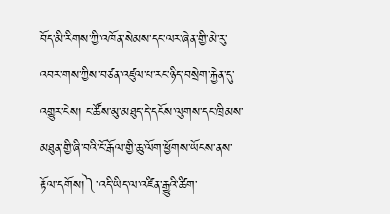བོད་མི་རིགས་ཀྱི་འཁོན་སེམས་དང་ལར་ཞེན་གྱི་མེ་རུ་འབར་གས་ཀྱིས་བཙན་འཛུལ་པ་རང་ཉིད་བསྲེག་རྐྱེན་དུ་འགྱུར་ངེས། ང་ཚོས་མུ་མཐུད་དེ་དངོས་ལུགས་དང་ཁྲིམས་མཐུན་གྱི་ཞི་བའི་ངོ་རྒོལ་གྱི་ཆུ་ལོག་ཕྱོགས་ཡོངས་ནས་རྟོལ་དགོས།༽་འདི་ཡིད་ལ་འཛིན་རྒྱུའི་ཚིག་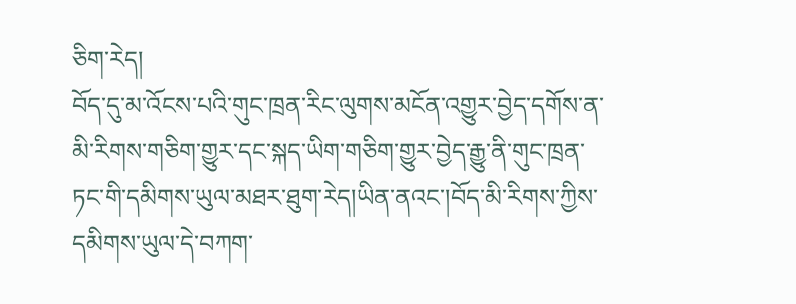ཅིག་རེད།
བོད་དུ་མ་འོངས་པའི་གུང་ཁྲན་རིང་ལུགས་མངོན་འགྱུར་བྱེད་དགོས་ན་མི་རིགས་གཅིག་གྱུར་དང་སྐད་ཡིག་གཅིག་གྱུར་བྱེད་རྒྱུ་ནི་གུང་ཁྲན་ཏང་གི་དམིགས་ཡུལ་མཐར་ཐུག་རེད།ཡིན་ནའང་།བོད་མི་རིགས་ཀྱིས་དམིགས་ཡུལ་དེ་བཀག་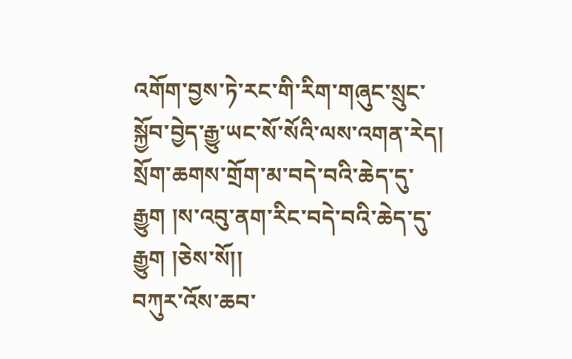འགོག་བྱས་ཏེ་རང་གི་རིག་གཞུང་སྲུང་སྐྱོབ་བྱེད་རྒྱུ་ཡང་སོ་སོའི་ལས་འགན་རེད། སྲོག་ཆགས་གྲོག་མ་བདེ་བའི་ཆེད་དུ་རྒྱུག །ས་འབུ་ནག་རིང་བདེ་བའི་ཆེད་དུ་རྒྱུག །ཅེས་སོ།།
བཀུར་འོས་ཆབ་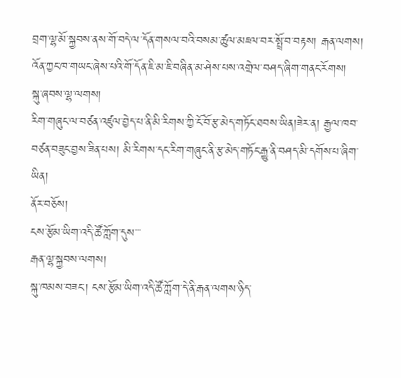བྲག་ལྷ་མོ་སྐྱབས་ནས་གོ་བདེ་ལ་དོན་གསལ་བའི་བསམ་ཚུལ་མཇལ་བར་སྤྲོ་བ་བརྟས། རྒན་ལགས། འོན་ཀྱང་ཁ་གཡང་ཞེས་པའི་གོ་དོན་ཇི་མ་ཇི་བཞིན་མ་ཤེས་པས་འགྲེལ་བཤད་ཞིག་གནང་རོགས།
སྐུ་ཞབས་ལྷ་ལགས།
རིག་གཞུང་ལ་བཙན་འཛུལ་བྱེད་པ་ནི་མི་རིགས་ཀྱི་ངོ་བོ་རྩ་མེད་གཏོང་ཐབས་ཡིན།ཟེར་ན། རྒྱལ་ཁབ་བཙན་བཟུང་བྱས་ཟིན་པས། མི་རིགས་དང་རིག་གཞུང་ནི་རྩ་མེད་གཏོང་རྒྱུ་ནི་བཤད་མི་དགོས་པ་ཞིག་ཡིན།
ནོར་བཅོས།
ངས་རྩོམ་ཡིག་འདི་ཚོ་ཀློག་དུས་་་
རྒན་ལྷ་སྐྱབས་ལགས།
སྐུ་ཁམས་བཟང་། ངས་རྩོམ་ཡིག་འདི་ཚོ་ཀློག་དེ་ནི་རྒན་ལགས་ཉིད་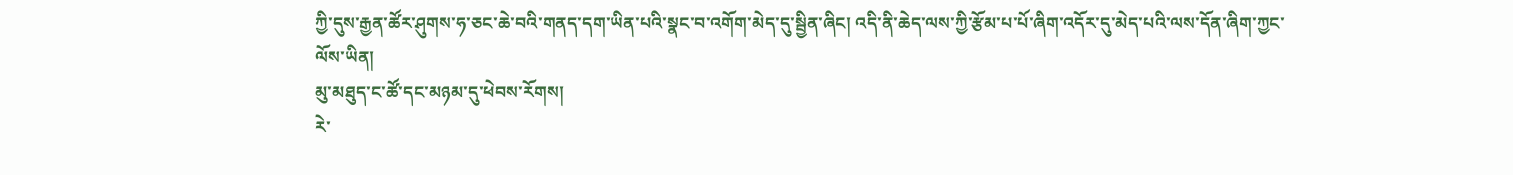ཀྱི་དུས་རྒྱན་ཚོར་ཤུགས་ཧ་ཅང་ཆེ་བའི་གནད་དག་ཡིན་པའི་སྣང་བ་འགོག་མེད་དུ་སྦྱིན་ཞིང། འདི་ནི་ཆེད་ལས་ཀྱི་རྩོམ་པ་པོ་ཞིག་འདོར་དུ་མེད་པའི་ལས་དོན་ཞིག་ཀྱང་ལོས་ཡིན།
མུ་མཐུད་ང་ཚོ་དང་མཉམ་དུ་ཕེབས་རོགས།
རེ་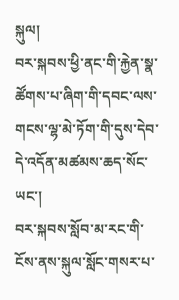སྐུལ།
བར་སྐབས་ཕྱི་ནང་གི་རྐྱེན་སྣ་ཚོགས་པ་ཞིག་གི་དབང་ལས་གངས་ལྷ་མེ་ཏོག་གི་དུས་དེབ་དེ་འདོན་མཚམས་ཆད་སོང་ཡང་།
བར་སྐབས་སློབ་མ་རང་གི་ངོས་ནས་སྐུལ་སློང་གསར་པ་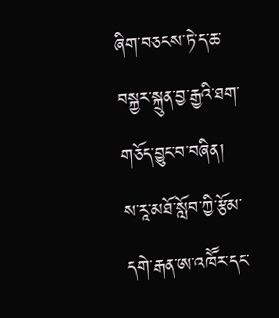ཞིག་བཅངས་ཏེ་ད་ཆ་བསྐྱར་སྐྲུན་བྱ་རྒྱའི་ཐག་གཅོད་བྱུང་བ་བཞིན།
ས་རཱ་མཐོ་སློབ་ཀྱི་རྩོམ་དགེ་རྒན་ཨ་འཁཽར་དང་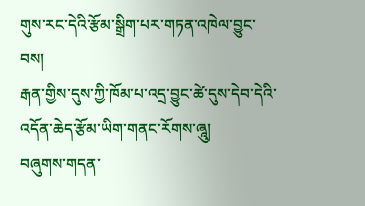གུས་རང་དེའི་རྩོམ་སྒྲིག་པར་གཏན་འཁེལ་བྱུང་བས།
རྒན་གྱིས་དུས་ཀྱི་ཁོམ་པ་འདྲ་བྱུང་ཚེ་དུས་དེབ་དེའི་འདོན་ཆེད་རྩོམ་ཡིག་གནང་རོགས་ཞཱུ།
བཞུགས་གདན་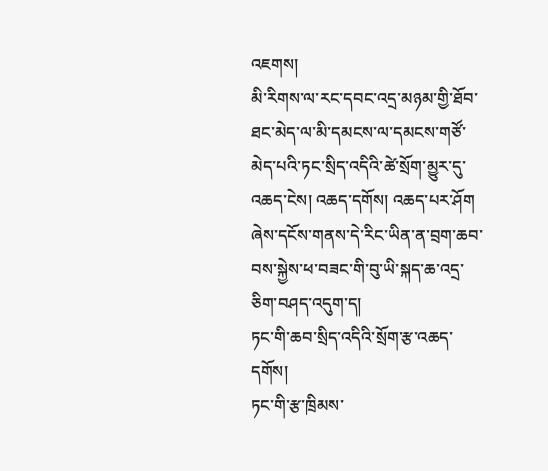འཇགས།
མི་རིགས་ལ་རང་དབང་འདྲ་མཉམ་གྱི་ཐོབ་ཐང་མེད་ལ་མི་དམངས་ལ་དམངས་གཙོ་མེད་པའི་ཏང་སྲིད་འདིའི་ཚེ་སྲོག་མྱུར་དུ་འཆད་ངེས། འཆད་དགོས། འཆད་པར་ཤོག
ཞེས་དངོས་གནས་དེ་རིང་ཡིན་ན་བྲག་ཆབ་བས་སྐྱེས་ཕ་བཟང་གི་བུ་ཡི་སྐད་ཆ་འདྲ་ཅིག་བཤད་འདུག་ད།
ཏང་གི་ཆབ་སྲིད་འདིའི་སྲོག་རྩ་འཆད་དགོས།
ཏང་གི་རྩ་ཁྲིམས་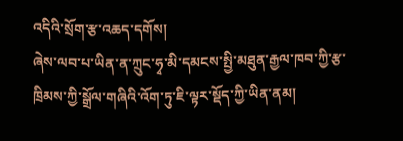འདིའི་སྲོག་རྩ་འཆད་དགོས།
ཞེས་ལབ་པ་ཡིན་ན་ཀྲུང་ཧྭ་མི་དམངས་སྤྱི་མཐུན་རྒྱལ་ཁབ་ཀྱི་རྩ་ཁྲིམས་ཀྱི་སྒྲོལ་གཞིའི་འོག་ཏུ་ཇི་ལྟར་སྡོད་ཀྱི་ཡིན་ནམ།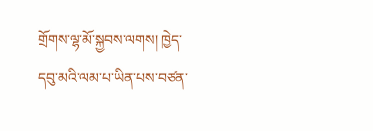གྲོགས་ལྷ་མོ་སྐྱབས་ལགས། ཁྱེད་དབུ་མའི་ལམ་པ་ཡིན་པས་བཙན་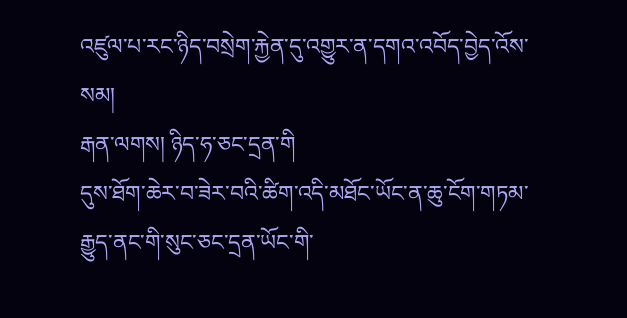འཛུལ་པ་རང་ཉིད་བསྲེག་རྐྱེན་དུ་འགྱུར་ན་དགའ་འབོད་བྱེད་འོས་སམ།
རྒན་ལགས། ཉིད་ཧ་ཅང་དྲན་གི
དུས་ཐོག་ཆེར་བ་ཟེར་བའི་ཚིག་འདི་མཐོང་ཡོང་ན་ཆུ་ངོག་གཏམ་རྒྱུད་ནང་གི་སུང་ཅང་དྲན་ཡོང་གི་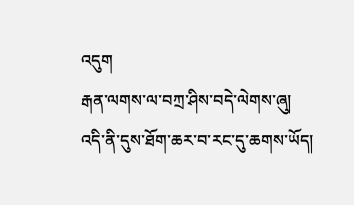འདུག
རྒན་ལགས་ལ་བཀྲ་ཤིས་བདེ་ལེགས་ཞུ།
འདི་ནི་དུས་ཐོག་ཆར་བ་རང་དུ་ཆགས་ཡོད།